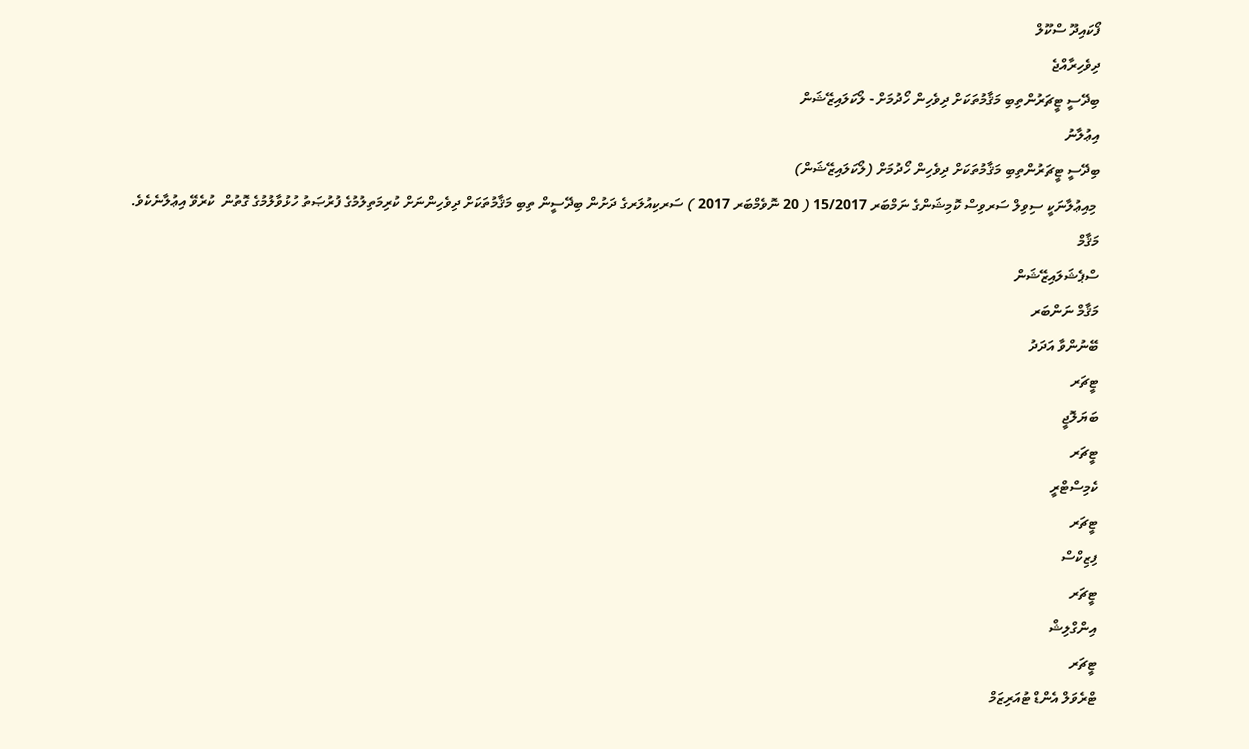ފޯކައިދޫ ސްކޫލް
ދިވެހިރާއްޖެ
ބިދޭސީ ޓީޗަރުންތިބި މަޤާމުތަކަށް ދިވެހިން ހޯދުމަށް - ލޯކަލައިޒޭޝަން
އިޢުލާނު
ބިދޭސީ ޓީޗަރުންތިބި މަޤާމުތަކަށް ދިވެހިން ހޯދުމަށް (ލޯކަލައިޒޭޝަން)
 މިއިޢުލާނަކީ ސިވިލް ސަރވިސް ކޮމިޝަންގެ ނަމްބަރ 15/2017 ( 20 ނޮވެމްބަރ 2017 ) ސަރކިއުލަރގެ ދަށުން ބިދޭސީން ތިބި މަޤާމުތަކަށް ދިވެހިންނަށް ކުރިމަތިލުމުގެ ފުރުޞަތު ހުޅުވާލުމުގެ ގޮތުން  ކުރެވޭ އިޢުލާނެކެވެ.
މަޤާމް
ސްޕެޝަލައިޒޭޝަން
މަޤާމް ނަންބަރ
ބޭނުންވާ އަދަދު
ޓީޗަރ
ބަޔަލޮޖީ
ޓީޗަރ
ކެމިސްޓްރީ
ޓީޗަރ
ފިޒިކްސް
ޓީޗަރ
އިންގްލިޝް
ޓީޗަރ
ޓްރެވަލް އެންޑް ޓުއަރިޒަމް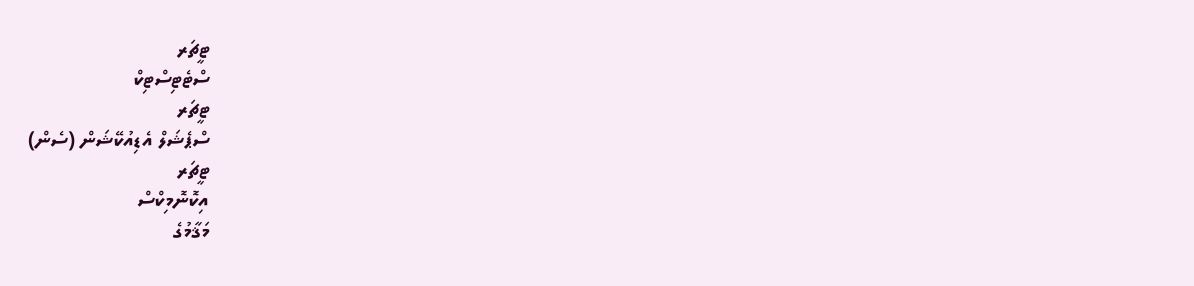ޓީޗަރ
ސްޓެޓިސްޓިކް
ޓީޗަރ
ސްޕެޝަލް އެޑިއުކޭޝަން (ސެން)
ޓީޗަރ
އިކޮނޮމިކްސް
މަޤާމުގެ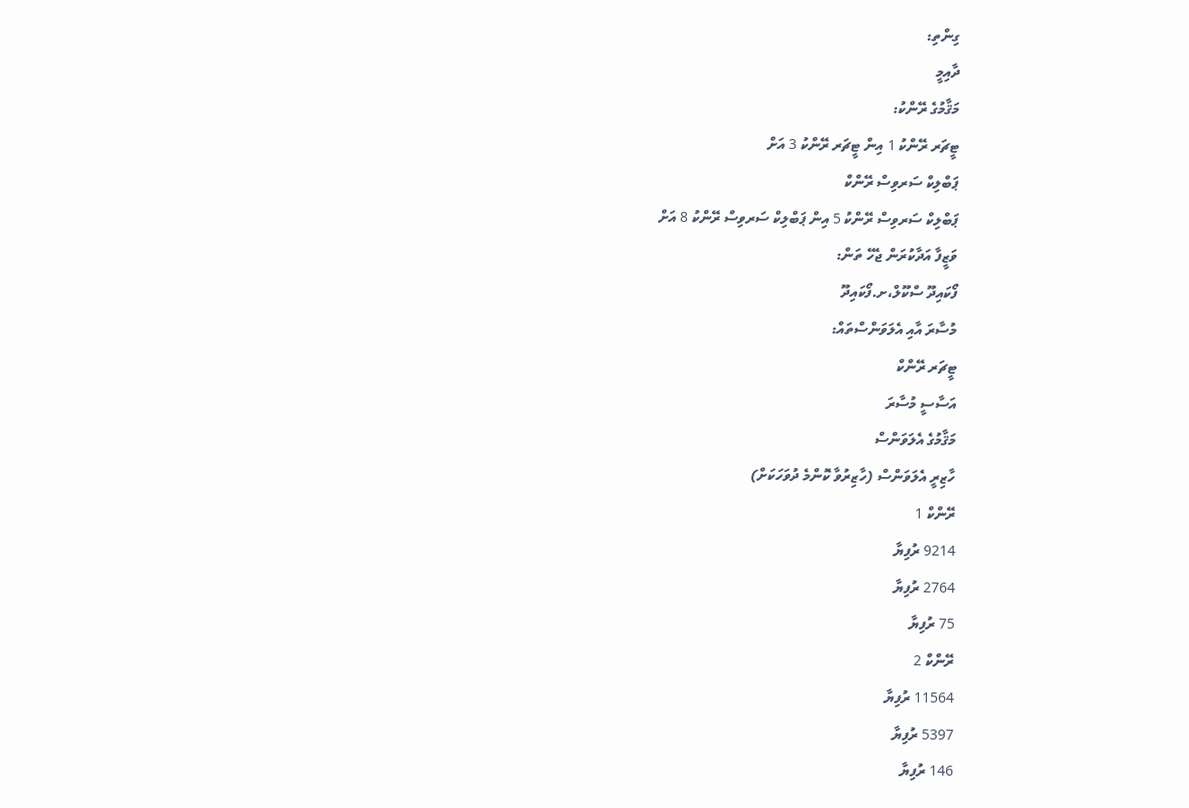ގިންތި:
ދާއިމީ
މަޤާމުގެ ރޭންކު:
ޓީޗަރ ރޭންކު 1 އިން ޓީޗަރ ރޭންކު 3 އަށް
ޕަބްލިކް ސަރވިސް ރޭންކް
ޕަބްލިކް ސަރވިސް ރޭންކު 5 އިން ޕަބްލިކް ސަރވިސް ރޭންކު 8 އަށް
ވަޒީފާ އަދާކުރަން ޖެހޭ ތަން:
ފޯކައިދޫ ސްކޫލް،ށ.ފޯކައިދޫ
މުސާރަ އާއި އެލަވަންސްތައް:
ޓީޗަރ ރޭންކް
އަސާސީ މުސާރަ
މަޤާމުގެ އެލަވަންސް
ހާޒިރީ އެލަވަންސް (ހާޒިރުވާ ކޮންމެ ދުވަހަކަށް)
ރޭންކް 1
9214 ރުފިޔާ
2764 ރުފިޔާ
75 ރުފިޔާ
ރޭންކް 2
11564 ރުފިޔާ
5397 ރުފިޔާ
146 ރުފިޔާ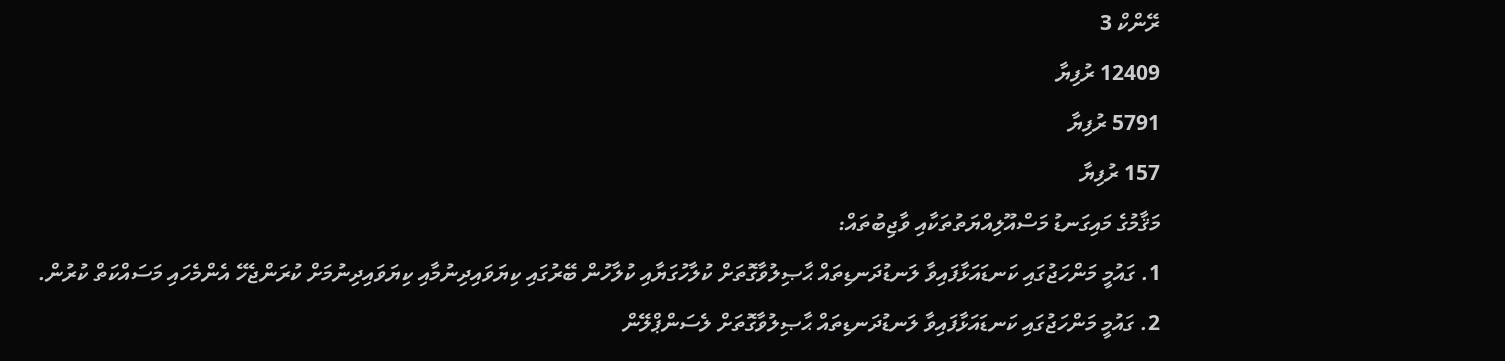ރޭންކް 3
12409 ރުފިޔާ
5791 ރުފިޔާ
157 ރުފިޔާ
މަޤާމުގެ މައިގަނޑު މަސްއޫލިއްޔަތުތަކާއި ވާޖިބުތައް:
1. ގައުމީ މަންހަޖުގައި ކަނޑައަޅާފައިވާ ލަނޑުދަނޑިތައް ޙާޞިލުވާގޮތަށް ކުލާހުގަޔާއި ކުލާހުން ބޭރުގައި ކިޔަވައިދިނުމާއި ކިޔަވައިދިނުމަށް ކުރަންޖެހޭ އެންމެހައި މަސައްކަތް ކުރުން.
2. ގައުމީ މަންހަޖުގައި ކަނޑައަޅާފައިވާ ލަނޑުދަނޑިތައް ޙާޞިލުވާގޮތަށް ލެސަންޕްލޭން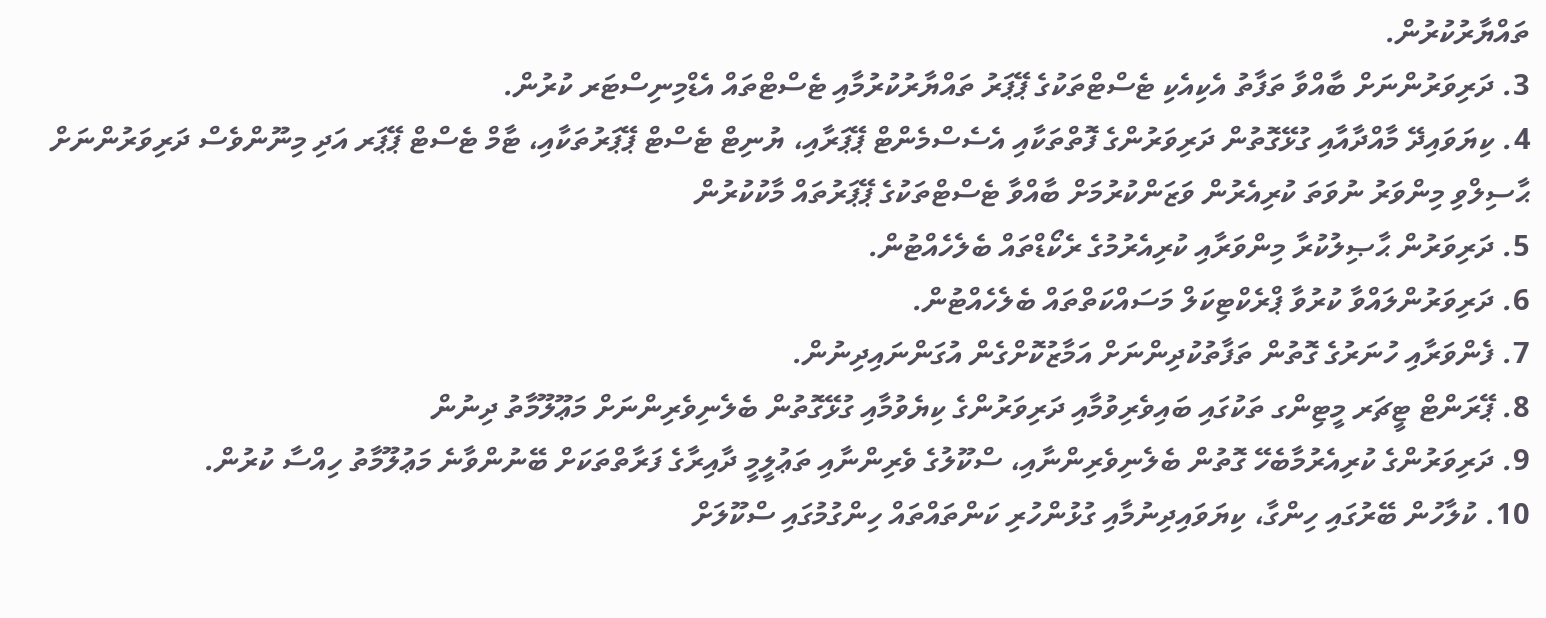ތައްޔާރުކުރުން.
3. ދަރިވަރުންނަށް ބާއްވާ ތަފާތު އެކިއެކި ޓެސްޓްތަކުގެ ޕޭޕަރު ތައްޔާރުކުރުމާއި ޓެސްޓްތައް އެޑްމިނިސްޓަރ ކުރުން.
4. ކިޔަވައިދޭ މާއްދާއާއި ގުޅޭގޮތުން ދަރިވަރުންގެ ފޮތްތަކާއި އެސެސްމެންޓް ޕޭޕަރާއި، ޔުނިޓް ޓެސްޓް ޕޭޕަރުތަކާއި، ޓާމް ޓެސްޓް ޕޭޕަރ އަދި މިނޫންވެސް ދަރިވަރުންނަށް ޙާސިލްވި މިންވަރު ނުވަތަ ކުރިއެރުން ވަޒަންކުރުމަށް ބާއްވާ ޓެސްޓްތަކުގެ ޕޭޕަރުތައް މާކުކުރުން
5. ދަރިވަރުން ޙާޞިލުކުރާ މިންވަރާއި ކުރިއެރުމުގެ ރެކޯޑްތައް ބެލެހެއްޓުން.
6. ދަރިވަރުންލައްވާ ކުރުވާ ޕްރެކްޓިކަލް މަސައްކަތްތައް ބެލެހެއްޓުން.
7. ފެންވަރާއި ހުނަރުގެ ގޮތުން ތަފާތުކުދިންނަށް އަމާޒުކޮށްގެން އުގަންނައިދިނުން.
8. ޕޭރަންޓް ޓީޗަރ މީޓިންގ ތަކުގައި ބައިވެރިވުމާއި ދަރިވަރުންގެ ކިޔެވުމާއި ގުޅޭގޮތުން ބެލެނިވެރިންނަށް މަޢޫލޫމާތު ދިނުން
9. ދަރިވަރުންގެ ކުރިއެރުމާބެހޭ ގޮތުން ބެލެނިވެރިންނާއި، ސްކޫލުގެ ވެރިންނާއި ތަޢުލީމީ ދާއިރާގެ ފަރާތްތަކަށް ބޭނުންވާނެ މަޢުލޫމާތު ހިއްސާ ކުރުން.
10. ކުލާހުން ބޭރުގައި ހިންގާ، ކިޔަވައިދިނުމާއި ގުޅުންހުރި ކަންތައްތައް ހިންގުމުގައި ސްކޫލަށް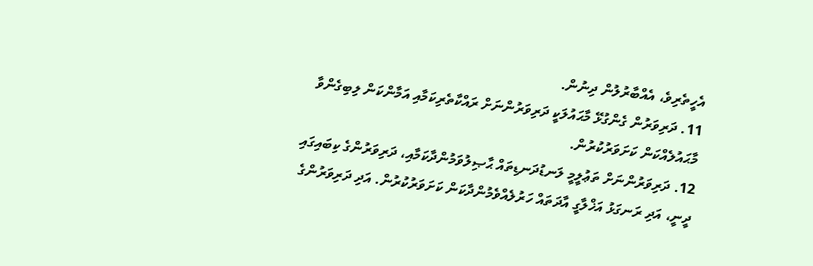އެހީތެރިވެ، އެއްބާރުލުން ދިނުން.
11. ދަރިވަރުން ގެންގުޅޭ މާޙައުލަކީ ދަރިވަރުންނަށް ރައްކާތެރިކަމާއި އަމާންކަން ލިބިގެންވާ މާޙައުލެއްކަން ކަށަވަރުކުރުން.
12. ދަރިވަރުންނަށް ތަޢުލީމީ ލަނޑުދަނޑިތައް ޙާޞިލުވަމުންދާކަމާއި، ދަރިވަރުންގެ ކިބައިގައި ދީނީ، އަދި ރަނގަޅު އަޚްލާގީ އާދަތައް ހަރުލެއްވެމުންދާކަން ކަށަވަރުކުރުން. އަދި ދަރިވަރުންގެ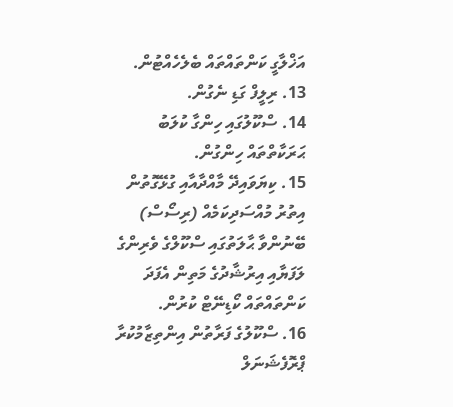އަޚްލާގީ ކަންތައްތައް ބެލެހެއްޓުން.
13. ރިލީފް ގަޑި ނެގުން.
14. ސްކޫލުގައި ހިންގާ ކުލަބު ޙަރަކާތްތައް ހިންގުން.
15. ކިޔަވައިދޭ މާއްދާއާއި ގުޅޭގޮތުން އިތުރު މުއްސަދިކަމެއް (ރިސޯސް) ބޭނުންވާ ޙާލަތުގައި ސްކޫލްގެ ވެރިންގެ ލަފަޔާއި އިރުޝާދުގެ މަތިން އެފަދަ ކަންތައްތައް ކޯޑިނޭޓް ކުރުން.
16. ސްކޫލުގެ ފަރާތުން އިންތިޒާމުކުރާ ޕްރޮފެޝަނަލް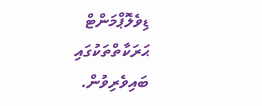ޑިވެލޮޕްމަންޓް ޙަރަކާތްތަކުގައި ބައިވެރިވުން.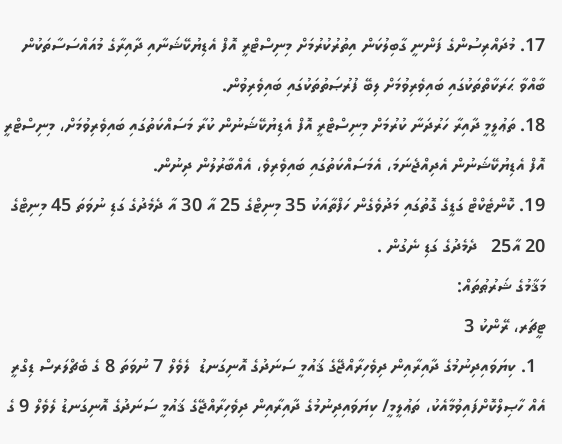17. މުދައްރިސުންގެ ފަންނީ ގާބިލުކަން އިތުރުކުރުމަށް މިނިސްޓްރީ އޮފް އެޑިޔުކޭޝަނާއި ދާއިރާގެ މުއައްސަސާތަކުން ބާއްވާ ޙަރަކާތްތަކުގައި ބައިވެރިވުމަށް ލިބޭ ފުރުޞަތުތަކުގައި ބައިވެރިވުން.
18. ތަޢުލީމީ ދާއިރާ ހަރުދަނާ ކުރުމަށް މިނިސްޓްރީ އޮފް އެޑިޔުކޭޝަނުން ކުރާ މަސައްކަތުގައި ބައިވެރިވުމަށް، މިނިސްޓްރީ އޮފް އެޑިޔުކޭޝަނުން އެދިއްޖެނަމަ، އެމަސައްކަތުގައި ބައިވެރިވެ، އެއްބާރުލުން ދިނުން.
19. ކޮންޓެކްޓް ގަޑީގެ ގޮތުގައި މަދުވެގެން ހަފްތާއަކު 35 މިނިޓްގެ 25 އާ 30 އާ ދެމެދުގެ ގަޑި ނުވަތަ 45 މިނިޓްގެ 20 އާ25   ދެމެދުގެ ގަޑި ނެގުން .
މަޤާމުގެ ޝަރުޠުތައް:
ޓީޗަރ، ރޭންކު 3
  1. ކިޔަވައިދިނުމުގެ ދާއިރާއިން ދިވެހިރާއްޖޭގެ ޤައުމީ ސަނަދުގެ އޮނިގަނޑު  ލެވެލް 7 ނުވަތަ 8 ގެ ބެޗްލަރސް ޑިގްރީ އެއް ހާޞިލްކޮށްފައިވުމާއެކު، ތަޢުލީމީ/ ކިޔަވައިދިނުމުގެ ދާއިރާއިން ދިވެހިރާއްޖޭގެ ޤައުމީ ސަނަދުގެ އޮނިގަނޑު ލެވެލް 9 ގެ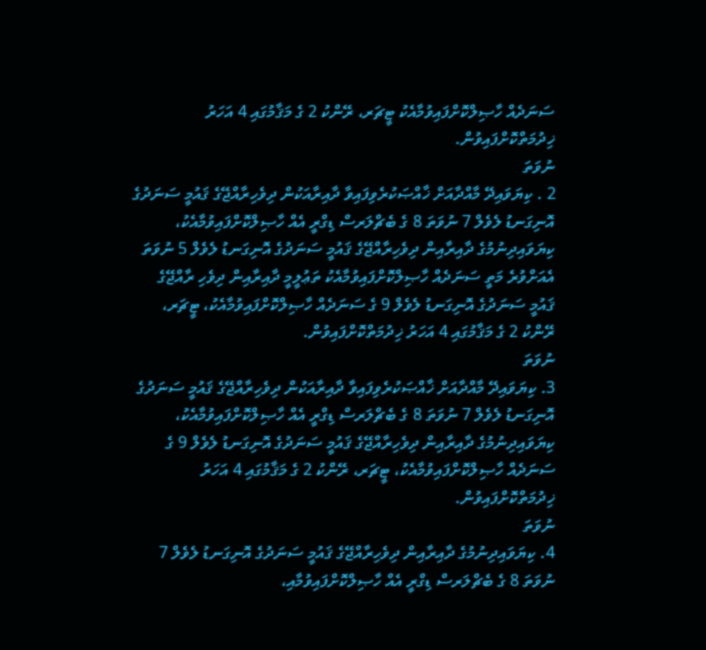ސަނަދެއް ހާޞިލްކޮށްފައިވުމާއެކު ޓީޗަރ، ރޭންކު 2 ގެ މަޤާމުގައި 4 އަހަރު ޚިދުމަތްކޮށްފައިވުން.
ނުވަތަ
2 . ކިޔަވައިދޭ މާއްދާއަށް ޚާއްޞަކުރެވިފައިވާ ދާއިރާއަކުން ދިވެހިރާއްޖޭގެ ޤައުމީ ސަނަދުގެ އޮނިގަނޑު ލެވެލް 7 ނުވަތަ 8 ގެ ބެޗްލަރސް ޑިގްރީ އެއް ހާޞިލްކޮށްފައިވުމާއެކު، ކިޔަވައިދިނުމުގެ ދާއިރާއިން ދިވެހިރާއްޖޭގެ ޤައުމީ ސަނަދުގެ އޮނިގަނޑު ލެވެލް 5 ނުވަތަ އެއަށްވުރެ މަތީ ސަނަދެއް ހާޞިލްކޮށްފައިވުމާއެކު ތަޢުލީމީ ދާއިރާއިން ދިވެހި ރާއްޖޭގެ ޤައުމީ ސަނަދުގެ އޮނިގަނޑު ލެވެލް 9 ގެ ސަނަދެއް ހާޞިލްކޮށްފައިވުމާއެކު، ޓީޗަރ، ރޭންކު 2 ގެ މަޤާމުގައި 4 އަހަރު ޚިދުމަތްކޮށްފައިވުން.
ނުވަތަ
3. ކިޔަވައިދޭ މާއްދާއަށް ޚާއްޞަކުރެވިފައިވާ ދާއިރާއަކުން ދިވެހިރާއްޖޭގެ ޤައުމީ ސަނަދުގެ އޮނިގަނޑު ލެވެލް 7 ނުވަތަ 8 ގެ ބެޗްލަރސް ޑިގްރީ އެއް ހާޞިލްކޮށްފައިވުމާއެކު، ކިޔަވައިދިނުމުގެ ދާއިރާއިން ދިވެހިރާއްޖޭގެ ޤައުމީ ސަނަދުގެ އޮނިގަނޑު ލެވެލް 9 ގެ ސަނަދެއް ހާޞިލްކޮށްފައިވުމާއެކު، ޓީޗަރ، ރޭންކު 2 ގެ މަޤާމުގައި 4 އަހަރު ޚިދުމަތްކޮށްފައިވުން.
ނުވަތަ
4. ކިޔަވައިދިނުމުގެ ދާއިރާއިން ދިވެހިރާއްޖޭގެ ޤައުމީ ސަނަދުގެ އޮނިގަނޑު ލެވެލް 7 ނުވަތަ 8 ގެ ބެޗްލަރސް ޑިގްރީ އެއް ހާޞިލްކޮށްފައިވުމާއި،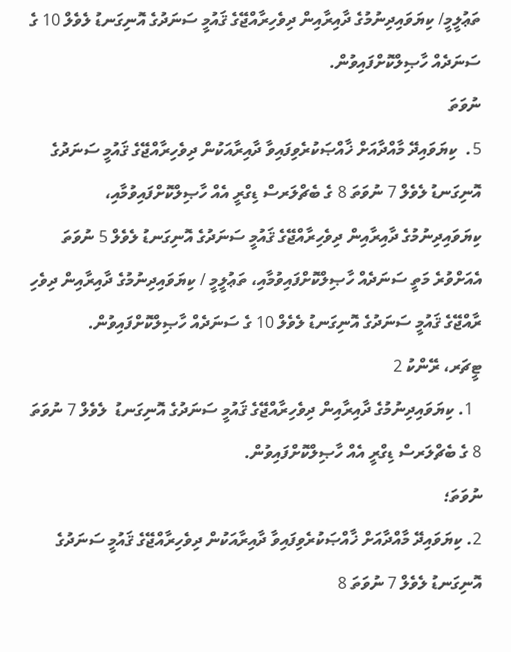ތަޢުލީމީ/ ކިޔަވައިދިނުމުގެ ދާއިރާއިން ދިވެހިރާއްޖޭގެ ޤައުމީ ސަނަދުގެ އޮނިގަނޑު ލެވެލް 10 ގެ ސަނަދެއް ހާޞިލްކޮށްފައިވުން.
ނުވަތަ
5.  ކިޔަވައިދޭ މާއްދާއަށް ޚާއްޞަކުރެވިފައިވާ ދާއިރާއަކުން ދިވެހިރާއްޖޭގެ ޤައުމީ ސަނަދުގެ އޮނިގަނޑު ލެވެލް 7 ނުވަތަ 8 ގެ ބެޗްލަރސް ޑިގްރީ އެއް ހާޞިލްކޮށްފައިވުމާއި، ކިޔަވައިދިނުމުގެ ދާއިރާއިން ދިވެހިރާއްޖޭގެ ޤައުމީ ސަނަދުގެ އޮނިގަނޑު ލެވެލް 5 ނުވަތަ އެއަށްވުރެ މަތީ ސަނަދެއް ހާޞިލްކޮށްފައިވުމާއި، ތަޢުލީމީ / ކިޔަވައިދިނުމުގެ ދާއިރާއިން ދިވެހި ރާއްޖޭގެ ޤައުމީ ސަނަދުގެ އޮނިގަނޑު ލެވެލް 10 ގެ ސަނަދެއް ހާޞިލްކޮށްފައިވުން.
ޓީޗަރ، ރޭންކު 2
  1. ކިޔަވައިދިނުމުގެ ދާއިރާއިން ދިވެހިރާއްޖޭގެ ޤައުމީ ސަނަދުގެ އޮނިގަނޑު  ލެވެލް 7 ނުވަތަ 8 ގެ ބެޗްލަރސް ޑިގްރީ އެއް ހާޞިލްކޮށްފައިވުން.
ނުވަތަ؛
2. ކިޔަވައިދޭ މާއްދާއަށް ޚާއްޞަކުރެވިފައިވާ ދާއިރާއަކުން ދިވެހިރާއްޖޭގެ ޤައުމީ ސަނަދުގެ އޮނިގަނޑު ލެވެލް 7 ނުވަތަ 8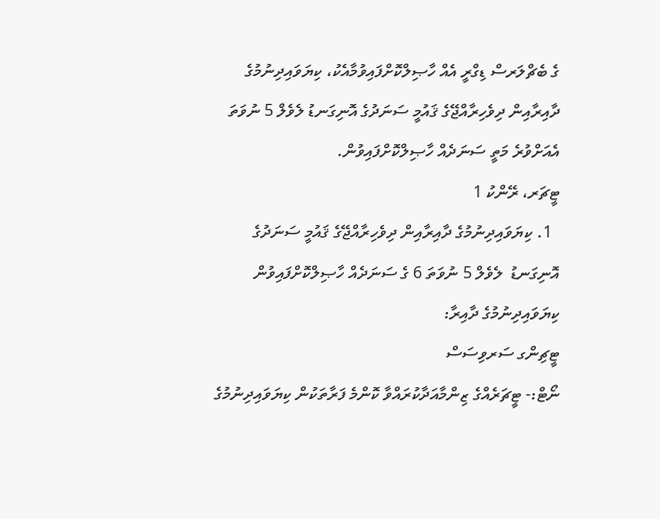ގެ ބެޗްލަރސް ޑިގްރީ އެއް ހާޞިލްކޮށްފައިވުމާއެކު، ކިޔަވައިދިނުމުގެ ދާއިރާއިން ދިވެހިރާއްޖޭގެ ޤައުމީ ސަނަދުގެ އޮނިގަނޑު ލެވެލް 5 ނުވަތަ އެއަށްވުރެ މަތީ ސަނަދެއް ހާޞިލްކޮށްފައިވުން.
ޓީޗަރ، ރޭންކު 1
  1. ކިޔަވައިދިނުމުގެ ދާއިރާއިން ދިވެހިރާއްޖޭގެ ޤައުމީ ސަނަދުގެ އޮނިގަނޑު  ލެވެލް 5 ނުވަތަ 6 ގެ ސަނަދެއް ހާޞިލްކޮށްފައިވުން
ކިޔަވައިދިނުމުގެ ދާއިރާ:
ޓީޗިންގ ސަރވިސަސް
ނޯޓް:- ޓީޗަރެއްގެ ޒިންމާއަދާކުރައްވާ ކޮންމެ ފަރާތަކުން ކިޔަވައިދިނުމުގެ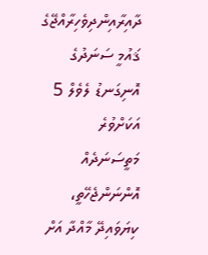ދާއިރާއިންދިވެހިރާއްޖޭގެ ޤައުމީ ސަނަދުގެ އޮނިގަނޑު ލެވެލް 5 އަކަށްވުރެ މަތީސަނަދެއް އޮންނަންޖެހޭތީ، ކިޔަވައިދޭ މާއްދާ އަށް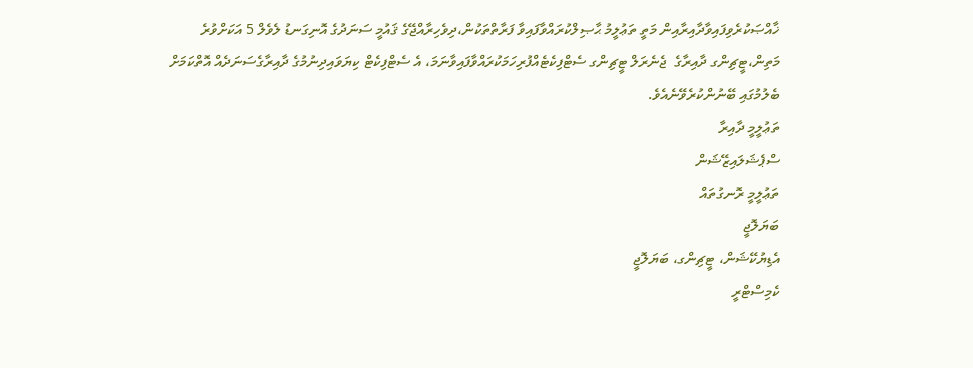ޚާއްޞަކުރެވިފައިވާދާއިރާއިން މަތީ ތަޢުލީމު ޙާޞިލްކުރައްވާފައިވާ ފަރާތްތަކުން،ދިވެހިރާއްޖޭގެ ޤައުމީ ސަނަދުގެ އޮނިގަނޑު ލެވެލް 5 އަކަށްވުރެ މަތިން،ޓީޗިންގ ދާއިރާގެ  ޖެނެރަލް ޓީޗިންގ ސެޓްފިކެޓެއްފުރިހަމަކުރައްވާފައިވާނަމަ، އެ ސެޓްފިކެޓް ކިޔަވައިދިނުމުގެ ދާއިރާގެސަނަދެއް އޮތްކަމަށް ބެލުމުގައި ބޭނުންކުރެވޭނެއެވެ.
ތަޢުލީމީ ދާއިރާ
ސްޕެޝަލައިޒޭޝަން
ތަޢުލީމީ ރޮނގުތައް
ބަޔަލޮޖީ
އެޑިޔުކޭޝަން، ޓީޗިންގ، ބަޔަލޮޖީ
ކެމިސްޓްރީ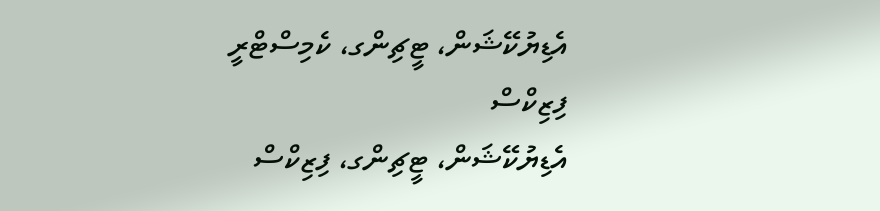އެޑިޔުކޭޝަން، ޓީޗިންގ، ކެމިސްޓްރީ
ފިޒިކްސް
އެޑިޔުކޭޝަން، ޓީޗިންގ، ފިޒިކްސް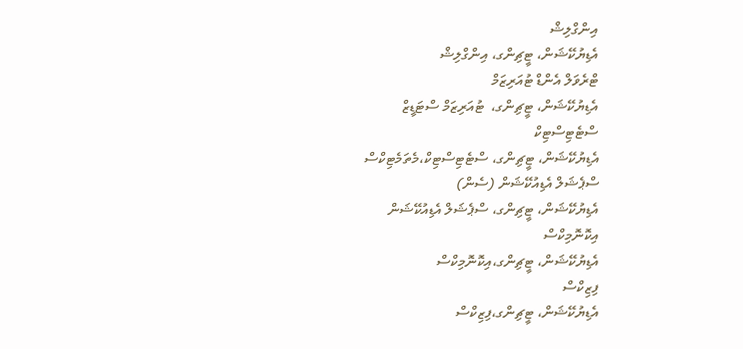އިންގްލިޝް
އެޑިޔުކޭޝަން، ޓީޗިންގ، އިންގްލިޝް
ޓްރެވަލް އެންޑް ޓުއަރިޒަމް
އެޑިޔުކޭޝަން، ޓީޗިންގ،  ޓުއަރިޒަމް ސްޓަޑީޒް
ސްޓެޓިސްޓިކް
އެޑިޔުކޭޝަން، ޓީޗިންގ، ސްޓެޓިސްޓިކް،މެތަމެޓިކްސް
ސްޕެޝަލް އެޑިއުކޭޝަން (ސެން)
އެޑިޔުކޭޝަން، ޓީޗިންގ، ސްޕެޝަލް އެޑިއުކޭޝަން
އިކޮނޮމިކްސް
އެޑިޔުކޭޝަން، ޓީޗިންގ،އިކޮނޮމިކްސް
ފިޒިކްސް
އެޑިޔުކޭޝަން، ޓީޗިންގ،ފިޒިކްސް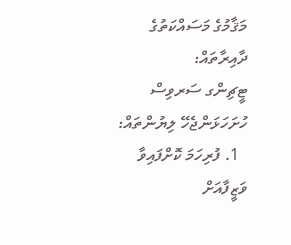މަޤާމުގެ މަސައްކަތުގެ ދާއިރާތައް:
ޓީޗިންގ ސަރވިސް
ހުށަހަޅަންޖެހޭ ލިޔުންތައް:
  1. ފުރިހަމަ ކޮށްފައިވާ ވަޒީފާއަށް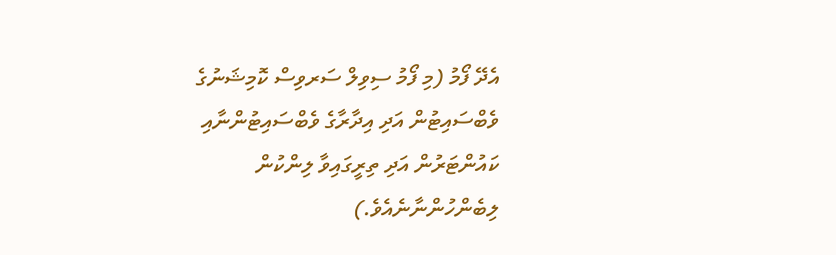އެދޭ ފޯމު (މި ފޯމު ސިވިލް ސަރވިސް ކޮމިޝަނުގެ ވެބްސައިޓުން އަދި އިދާރާގެ ވެބްސައިޓުންނާއި ކައުންޓަރުން އަދި ތިރީގައިވާ ލިންކުން ލިބެންހުންނާނެއެވެ.)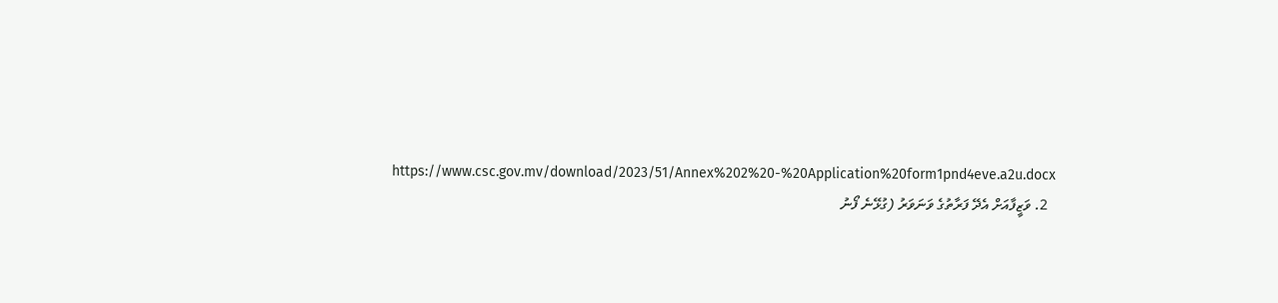https://www.csc.gov.mv/download/2023/51/Annex%202%20-%20Application%20form1pnd4eve.a2u.docx
  2. ވަޒީފާއަށް އެދޭ ފަރާތުގެ ވަނަވަރު (ގުޅޭނެ ފޯނު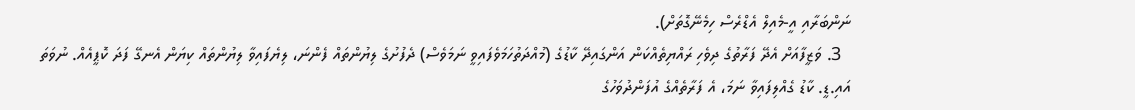ނަންބަރާއި އީ-މެއިލް އެޑްރެސް ހިމެނޭގޮތަށް).
  3. ވަޒީފާއަށް އެދޭ ފަރާތުގެ ދިވެހި ރައްޔިތެއްކަން އަންގައިދޭ ކާޑުގެ (މުއްދަތުހަމަވެފައިވީ ނަމަވެސް) ދެފުށުގެ ލިޔުންތައް ފެންނަ، ލިޔެފައިވާ ލިޔުންތައް ކިޔަން އެނގޭ ފަދަ ކޮޕީއެއް. ނުވަތަ އައި.ޑީ. ކާޑު ގެއްލިފައިވާ ނަމަ، އެ ފަރާތެއްގެ އުފަންދުވަހުގެ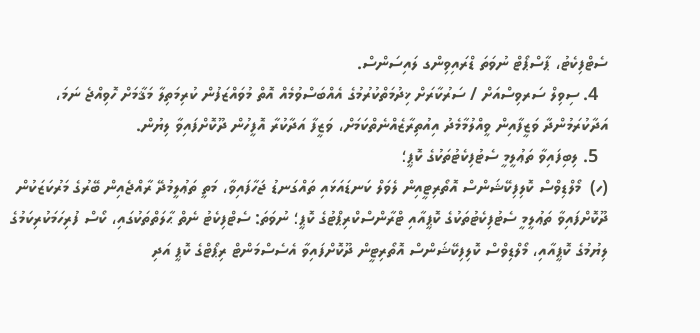ސެޓްފިކެޓު، ޕާސްޕޯޓް ނުވަތަ ޑްރައިވިންގ ލައިސަންސް.
  4. ސިވިލް ސަރވިސްއަށް / ސަރުކާރަށް ޚިދުމަތްކުރުމުގެ އެއްބަސްވުމެއް އޮތް މުވައްޒަފުން ކުރިމަތިލާ މަޤާމަށް ހޮވިއްޖެ ނަމަ، އަދާކުރަމުންދާ ވަޒީފާއިން ވީއްލުމާމެދު އިއުތިރާޒެއްނެތްކަމަށް، ވަޒީފާ އަދާކުރާ އޮފީހުން ދޫކޮށްފައިވާ ލިޔުން.
  5. ލިބިފައިވާ ތަޢުލީމީ ސެޓުފިކެޓުތަކުގެ ކޮޕީ؛
(ހ)  މޯލްޑިވްސް ކޮލިފިކޭޝަންސް އޮތޯރިޓީއިން ލެވަލް ކަނޑައަޅައި ތައްގަނޑު ޖަހާފައިވާ، މަތީ ތަޢުލީމުދޭ ރާއްޖެއިން ބޭރުގެ މަރުކަޒަކުން ދޫކޮށްފައިވާ ތަޢުލީމީ ސެޓުފިކެޓުތަކުގެ ކޮޕީއާއި ޓްރާންސްކްރިޕްޓުގެ ކޮޕީ؛ ނުވަތަ: ސެޓްފިކެޓު ނެތް ޙާލަތްތަކުގައި، ކޯސް ފުރިހަމަކުރިކަމުގެ ލިޔުމުގެ ކޮޕީއާއި، މޯލްޑިވްސް ކޮލިފިކޭޝަންސް އޮތޯރިޓީން ދޫކޮށްފައިވާ އެސެސްމަންޓް ރިޕޯޓްގެ ކޮޕީ އަދި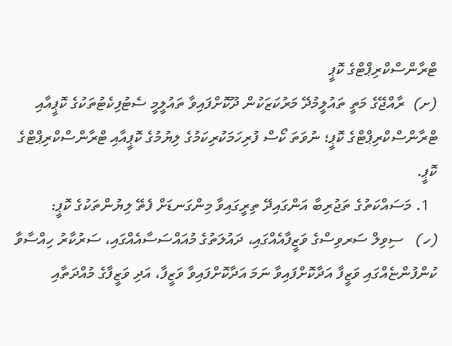ޓްރާންސްކްރިޕްޓްގެ ކޮޕީ
(ށ)  ރާއްޖޭގެ މަތީ ތައުލީމުދޭ މަރުކަޒަކުން ދޫކޮށްފައިވާ ތައުލީމީ ސެޓުފިކެޓުތަކުގެ ކޮޕީއާއި ޓްރާންސްކްރިޕްޓްގެ ކޮޕީ؛ ނުވަތަ ކޯސް ފުރިހަމަކުރިކަމުގެ ލިޔުމުގެ ކޮޕީއާއި ޓްރާންސްކްރިޕްޓްގެ ކޮޕީ.
  1. މަސައްކަތުގެ ތަޖުރިބާ އަންގައިދޭ ތިރީގައިވާ މިންގަނޑަށް ފެތޭ ލިޔުންތަކުގެ ކޮޕީ:
(ހ)   ސިވިލް ސަރވިސްގެ ވަޒީފާއެއްގައި، ދައުލަތުގެ މުއައްސަސާއެއްގައި، ސަރުކާރު ހިއްސާވާ ކުންފުންޏެއްގައި ވަޒީފާ އަދާކޮށްފައިވާ ނަމަ އަދާކޮށްފައިވާ ވަޒީފާ، އަދި ވަޒީފާގެ މުއްދަތާއި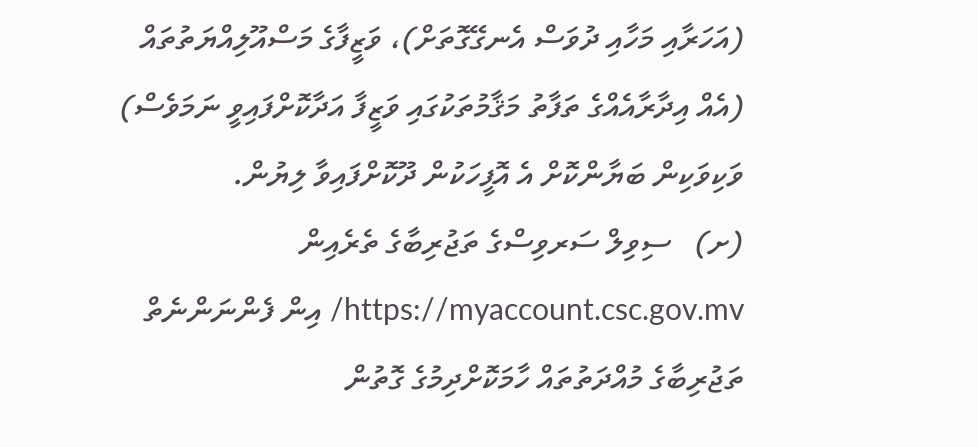(އަހަރާއި މަހާއި ދުވަސް އެނގޭގޮތަށް)، ވަޒީފާގެ މަސްއޫލިއްޔަތުތައް (އެއް އިދާރާއެއްގެ ތަފާތު މަޤާމުތަކުގައި ވަޒީފާ އަދާކޮށްފައިވީ ނަމަވެސް) ވަކިވަކިން ބަޔާންކޮށް އެ އޮފީހަކުން ދޫކޮށްފައިވާ ލިޔުން.
(ށ)   ސިވިލް ސަރވިސްގެ ތަޖުރިބާގެ ތެރެއިން https://myaccount.csc.gov.mv/ އިން ފެންނަންނެތް ތަޖުރިބާގެ މުއްދަތުތައް ހާމަކޮށްދިމުގެ ގޮތުން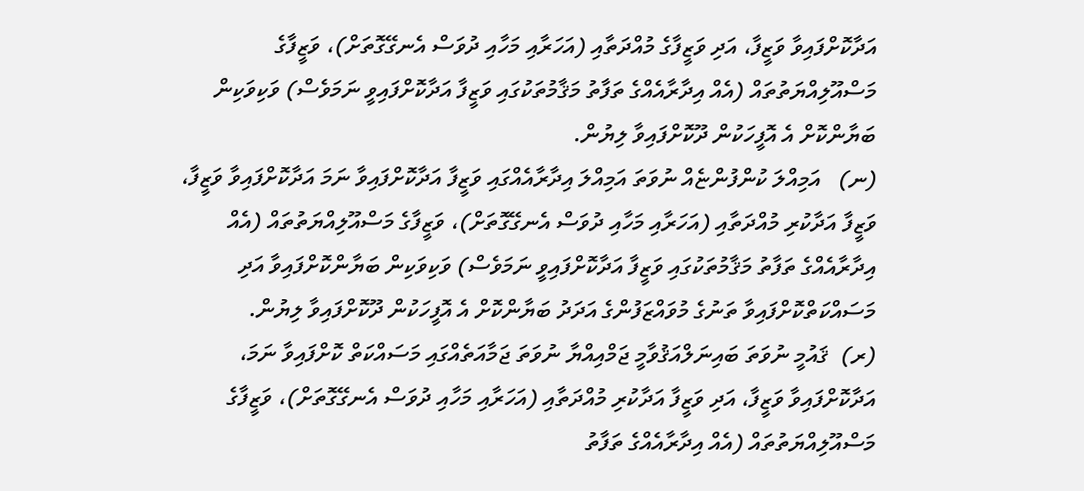އަދާކޮށްފައިވާ ވަޒީފާ، އަދި ވަޒީފާގެ މުއްދަތާއި (އަހަރާއި މަހާއި ދުވަސް އެނގޭގޮތަށް)، ވަޒީފާގެ މަސްއޫލިއްޔަތުތައް (އެއް އިދާރާއެއްގެ ތަފާތު މަޤާމުތަކުގައި ވަޒީފާ އަދާކޮށްފައިވީ ނަމަވެސް) ވަކިވަކިން ބަޔާންކޮށް އެ އޮފީހަކުން ދޫކޮށްފައިވާ ލިޔުން.
(ނ)   އަމިއްލަ ކުންފުންޏެއް ނުވަތަ އަމިއްލަ އިދާރާއެއްގައި ވަޒީފާ އަދާކޮށްފައިވާ ނަމަ އަދާކޮށްފައިވާ ވަޒީފާ، ވަޒީފާ އަދާކުރި މުއްދަތާއި (އަހަރާއި މަހާއި ދުވަސް އެނގޭގޮތަށް)، ވަޒީފާގެ މަސްއޫލިއްޔަތުތައް (އެއް އިދާރާއެއްގެ ތަފާތު މަޤާމުތަކުގައި ވަޒީފާ އަދާކޮށްފައިވީ ނަމަވެސް) ވަކިވަކިން ބަޔާންކޮށްފައިވާ އަދި މަސައްކަތްކޮށްފައިވާ ތަނުގެ މުވައްޒަފުންގެ އަދަދު ބަޔާންކޮށް އެ އޮފީހަކުން ދޫކޮށްފައިވާ ލިޔުން.
(ރ)  ޤައުމީ ނުވަތަ ބައިނަލްއަޤުވާމީ ޖަމްއިއްޔާ ނުވަތަ ޖަމާއަތެއްގައި މަސައްކަތް ކޮށްފައިވާ ނަމަ، އަދާކޮށްފައިވާ ވަޒީފާ، އަދި ވަޒީފާ އަދާކުރި މުއްދަތާއި (އަހަރާއި މަހާއި ދުވަސް އެނގޭގޮތަށް)، ވަޒީފާގެ މަސްއޫލިއްޔަތުތައް (އެއް އިދާރާއެއްގެ ތަފާތު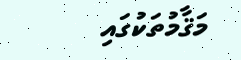މަޤާމުތަކުގައި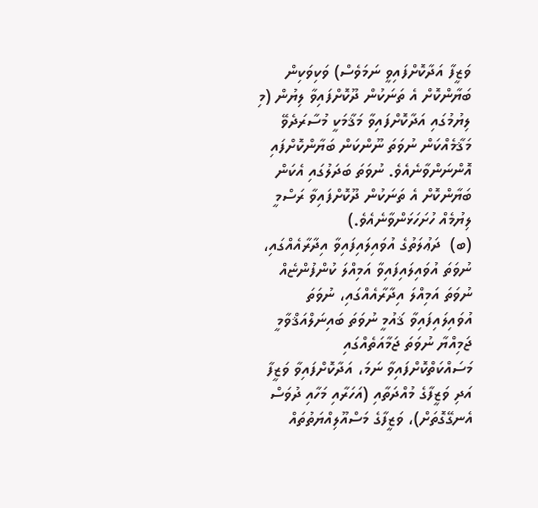ވަޒީފާ އަދާކޮށްފައިވީ ނަމަވެސް) ވަކިވަކިން ބަޔާންކޮށް އެ ތަނަކުން ދޫކޮށްފައިވާ ލިޔުން (މި ލިޔުމުގައި އަދާކޮށްފައިވާ މަޤާމަކީ މުސާރަދެވޭ މަޤާމެއްކަން ނުވަތަ ނޫންކަން ބަޔާންކޮށްފައި އޮންނަންވާނެއެވެ. ނުވަތަ ބަދަލުގައި އެކަން ބަޔާންކޮށް އެ ތަނަކުން ދޫކޮށްފައިވާ ރަސްމީ ލިޔުމެއް ހުށަހަޅަންވާނެއެވެ.)
(ބ)  ދަޢުލަތުގެ އުވައިލައިފައިވާ އިދާރާއެއްގައި، ނުވަތަ އުވައިލައިފައިވާ އަމިއްލަ ކުންފުންޏެއް ނުވަތަ އަމިއްލަ އިދާރާއެއްގައި، ނުވަތަ އުވައިލައިފައިވާ ޤައުމީ ނުވަތަ ބައިނަލްއަޤްވާމީ ޖަމިއްޔާ ނުވަތަ ޖަމާއަތެއްގައި މަސައްކަތްކޮށްފައިވާ ނަމަ، އަދާކޮށްފައިވާ ވަޒީފާ އަދި ވަޒީފާގެ މުއްދަތާއި (އަހަރާއި މަހާއި ދުވަސް އެނގޭގޮތަށް)، ވަޒީފާގެ މަސްއޫލިއްޔަތުތައް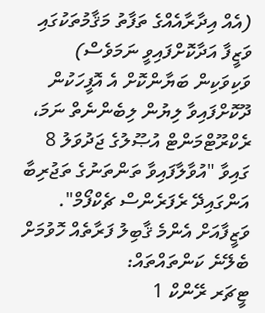(އެއް އިދާރާއެއްގެ ތަފާތު މަޤާމުތަކުގައި ވަޒީފާ އަދާކޮށްފައިވީ ނަމަވެސް) ވަކިވަކިން ބަޔާންކޮށް އެ އޮފީހަކުން ދޫކޮށްފައިވާ ލިޔުން ލިބެންނެތް ނަމަ، ރެކްރޫޓްމަންޓް އުޞޫލުގެ ޖަދުވަލު 8 ގައިވާ "އުވާލާފައިވާ ތަންތަނުގެ ތަޖުރިބާ އަންގައިދޭ ރެފަރެންސް ޗެކްފޯމް".
ވަޒީފާއަށް އެންމެ ޤާބިލު ފަރާތެއް ހޮވުމަށް ބެލޭނެ ކަންތައްތައް:
ޓީޗަރ ރޭންކް 1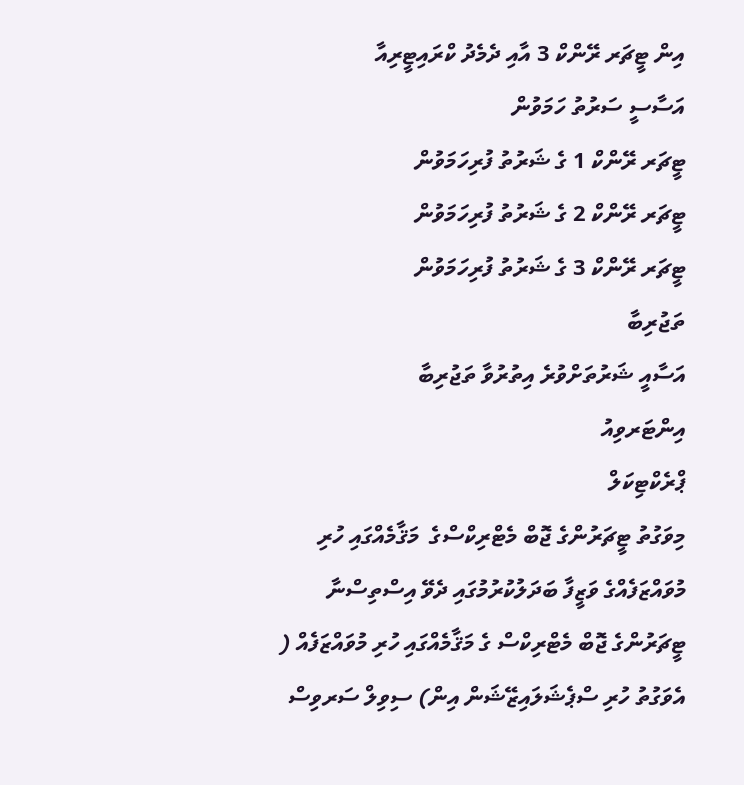އިން ޓީޗަރ ރޭންކް 3 އާއި ދެމެދު ކްރައިޓީރިއާ
އަސާސީ ސަރުތު ހަމަވުން
ޓީޗަރ ރޭންކް 1 ގެ ޝަރުތު ފުރިހަމަވުން
ޓީޗަރ ރޭންކް 2 ގެ ޝަރުތު ފުރިހަމަވުން
ޓީޗަރ ރޭންކް 3 ގެ ޝަރުތު ފުރިހަމަވުން
ތަޖުރިބާ
އަސާއީ ޝަރުތަށްވުރެ އިތުރުވާ ތަޖުރިބާ
އިންޓަރވިއު
ޕްރެކްޓިކަލް
މިވަގުތު ޓީޗަރުންގެ ޖޮބް މެޓްރިކްސްގެ  މަޤާމެއްގައި ހުރި މުވައްޒަފެއްގެ ވަޒީފާ ބަދަލުކުރުމުގައި ދެވޭ އިސްތިސްނާ
ޓީޗަރުންގެ ޖޮބް މެޓްރިކްސް ގެ މަޤާމެއްގައި ހުރި މުވައްޒަފެއް ( އެވަގުތު ހުރި ސްޕެޝަލައިޒޭޝަން އިން) ސިވިލް ސަރވިސް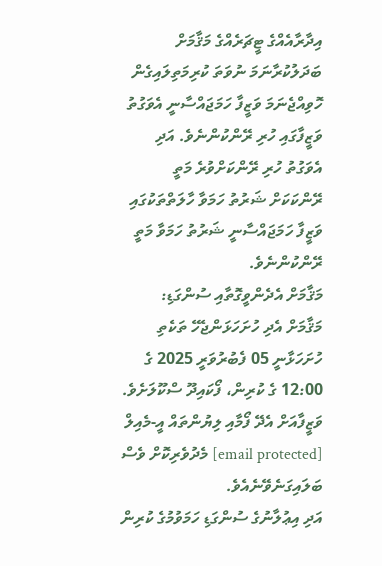އިދާރާއެއްގެ ޓީޗަރެއްގެ މަޤާމަށް ބަދަލުކުރާނަމަ ނުވަތަ ކުރިމަތިލައިގެން ހޮވިއްޖެނަމަ ވަޒީފާ ހަމަޖައްސާނީ އެވަގުތު ވަޒީފާގައި ހުރި ރޭންކުންނެވެ. އަދި އެވަގުތު ހުރި ރޭންކަށްވުރެ މަތީ ރޭންކަކަށް ޝަރުތު ހަމަވާ ހާލަތްތަކުގައި ވަޒީފާ ހަމަޖައްސާނީ ޝަރުތު ހަމަވާ މަތީ ރޭންކުންނެވެ.
މަޤާމަށް އެދެންވީގޮތާއި ސުންގަޑި:
މަޤާމަށް އެދި ހުށަހަޅަންޖެހޭ ތަކެތި ހުށަހަޅާނީ 05 ފެބުރުވަރީ 2025 ގެ 12:00 ގެ ކުރިން، ފޯކައިދޫ ސްކޫލަށެވެ. ވަޒީފާއަށް އެދޭ ފޯމާއި ލިޔުންތައް އީ-މެއިލް [email protected] މެދުވެރިކޮށް ވެސް ބަލައިގަނެވޭނެއެވެ.
އަދި އިޢުލާނުގެ ސުންގަޑި ހަމަވުމުގެ ކުރިން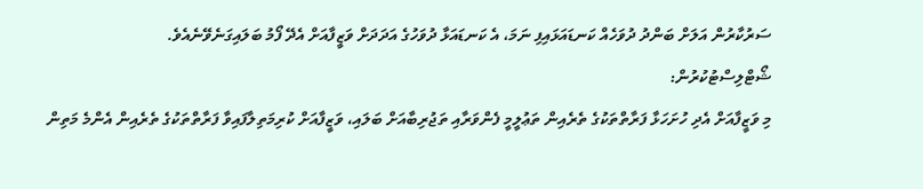ސަރުކާރުން އަލަށް ބަންދު ދުވަހެއް ކަނޑައަޅައިފި ނަމަ، އެ ކަނޑައަޅާ ދުވަހުގެ އަދަދަށް ވަޒީފާއަށް އެދޭ ފޯމު ބަލައިގަނެވޭނެއެވެ.
ޝޯޓްލިސްޓުކުރުން:
މި ވަޒީފާއަށް އެދި ހުށަހަޅާ ފަރާތްތަކުގެ ތެރެއިން ތަޢުލީމީ ފެންވަރާއި ތަޖުރިބާއަށް ބަލައި، ވަޒީފާއަށް ކުރިމަތިލާފައިވާ ފަރާތްތަކުގެ ތެރެއިން އެންމެ މަތިން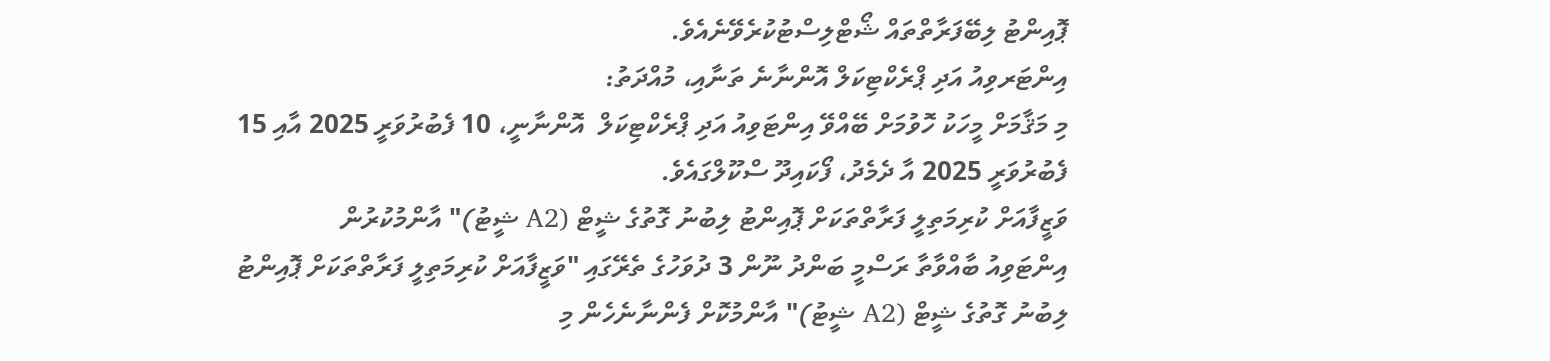ޕޮއިންޓު ލިބޭފަރާތްތައް ޝޯޓްލިސްޓުކުރެވޭނެއެވެ.
އިންޓަރވިއު އަދި ޕްރެކްޓިކަލް އޮންނާނެ ތަނާއި، މުއްދަތު:
މި މަޤާމަށް މީހަކު ހޮވުމަށް ބޭއްވޭ އިންޓަވިއު އަދި ޕްރެކްޓިކަލް  އޮންނާނީ، 10 ފެބުރުވަރީ 2025 އާއި 15 ފެބުރުވަރީ 2025 އާ ދެމެދު، ފޯކައިދޫ ސްކޫލްގައެވެ.
ވަޒީފާއަށް ކުރިމަތިލީ ފަރާތްތަކަށް ޕޮއިންޓު ލިބުނު ގޮތުގެ ޝީޓް (A2 ޝީޓު)" އާންމުކުރުން
އިންޓަވިއު ބާއްވާތާ ރަސްމީ ބަންދު ނޫން 3 ދުވަހުގެ ތެރޭގައި "ވަޒީފާއަށް ކުރިމަތިލީ ފަރާތްތަކަށް ޕޮއިންޓު ލިބުނު ގޮތުގެ ޝީޓް (A2 ޝީޓު)" އާންމުކޮށް ފެންނާނެހެން މި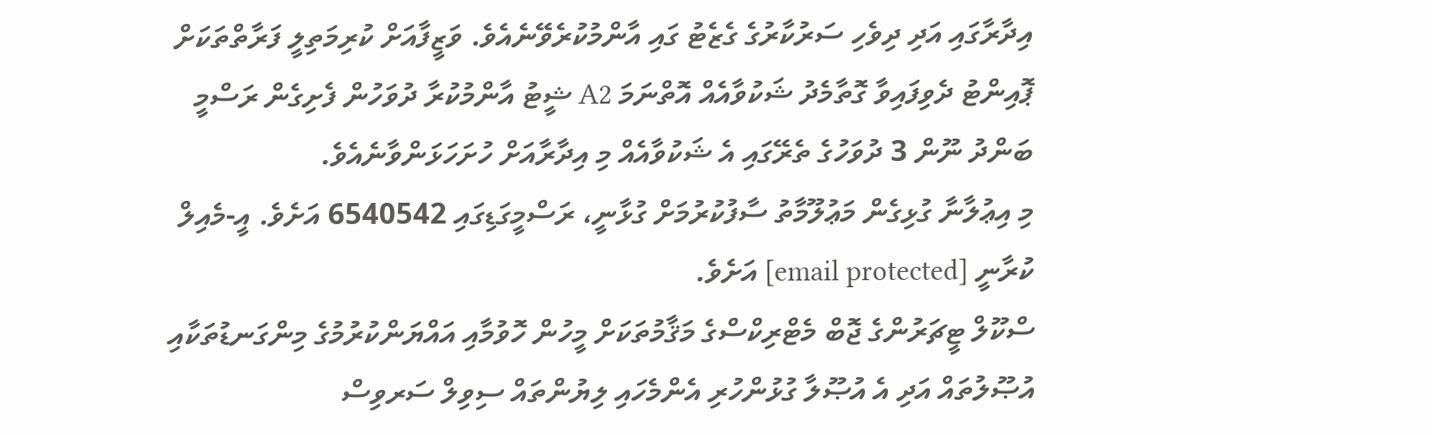އިދާރާގައި އަދި ދިވެހި ސަރުކާރުގެ ގެޒެޓު ގައި އާންމުކުރެވޭނެއެވެ. ވަޒީފާއަށް ކުރިމަތިލީ ފަރާތްތަކަށް ޕޮއިންޓު ދެވިފައިވާ ގޮތާމެދު ޝަކުވާއެއް އޮތްނަމަ A2 ޝީޓު އާންމުކުރާ ދުވަހުން ފެށިގެން ރަސްމީ ބަންދު ނޫން 3 ދުވަހުގެ ތެރޭގައި އެ ޝަކުވާއެއް މި އިދާރާއަށް ހުށަހަޅަންވާނެއެވެ.
މި އިޢުލާނާ ގުޅިގެން މަޢުލޫމާތު ސާފުކުރުމަށް ގުޅާނީ، ރަސްމީގަޑިގައި 6540542 އަށެވެ. އީ-މެއިލް ކުރާނީ [email protected] އަށެވެ.
ސްކޫލް ޓީޗަރުންގެ ޖޮބް މެޓްރިކްސްގެ މަޤާމުތަކަށް މީހުން ހޮވުމާއި އައްޔަންކުރުމުގެ މިންގަނޑުތަކާއި އުޞޫލުތައް އަދި އެ އުޞޫލާ ގުޅުންހުރި އެންމެހައި ލިޔުންތައް ސިވިލް ސަރވިސް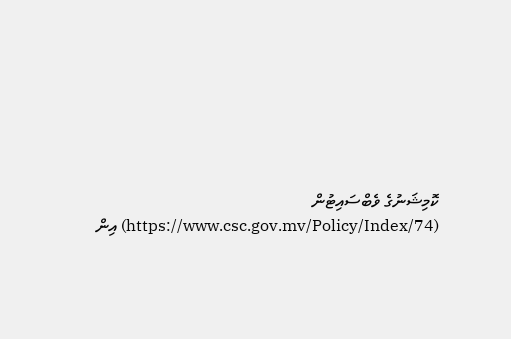ކޮމިޝަނުގެ ވެބްސައިޓުން (https://www.csc.gov.mv/Policy/Index/74) އިން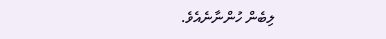ލިބެން ހުންނާނެއެވެ.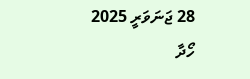28 ޖަނަވަރީ 2025
ހޯދާ